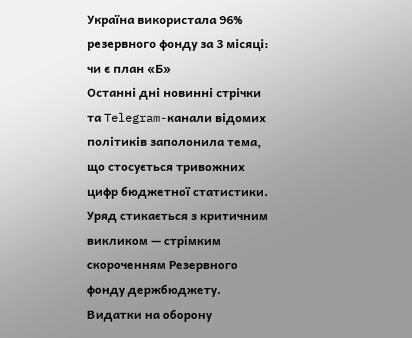Україна використала 96% резервного фонду за 3 місяці: чи є план «Б»
Останні дні новинні стрічки та Telegram-канали відомих політиків заполонила тема, що стосується тривожних цифр бюджетної статистики. Уряд стикається з критичним викликом — стрімким скороченням Резервного фонду держбюджету. Видатки на оборону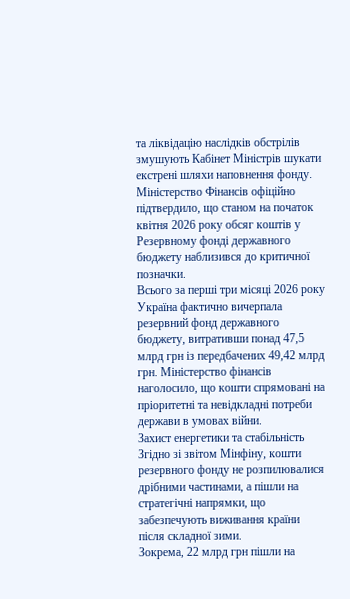та ліквідацію наслідків обстрілів змушують Кабінет Міністрів шукати екстрені шляхи наповнення фонду.
Міністерство Фінансів офіційно підтвердило, що станом на початок квітня 2026 року обсяг коштів у Резервному фонді державного бюджету наблизився до критичної позначки.
Всього за перші три місяці 2026 року Україна фактично вичерпала резервний фонд державного бюджету, витративши понад 47,5 млрд грн із передбачених 49,42 млрд грн. Міністерство фінансів наголосило, що кошти спрямовані на пріоритетні та невідкладні потреби держави в умовах війни.
Захист енергетики та стабільність
Згідно зі звітом Мінфіну, кошти резервного фонду не розпилювалися дрібними частинами, а пішли на стратегічні напрямки, що забезпечують виживання країни після складної зими.
Зокрема, 22 млрд грн пішли на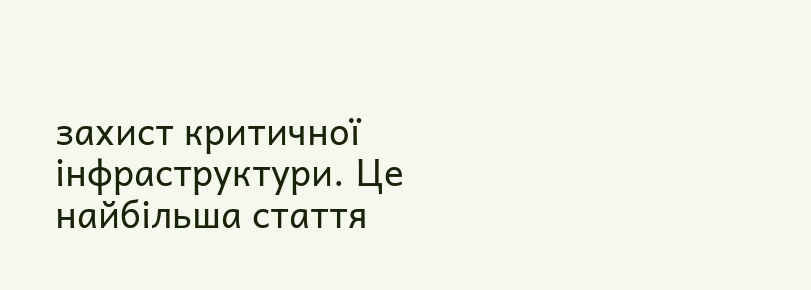захист критичної інфраструктури. Це найбільша стаття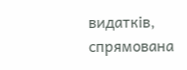видатків, спрямована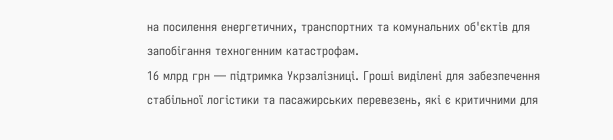на посилення енергетичних, транспортних та комунальних об'єктів для запобігання техногенним катастрофам.
16 млрд грн — підтримка Укрзалізниці. Гроші виділені для забезпечення стабільної логістики та пасажирських перевезень, які є критичними для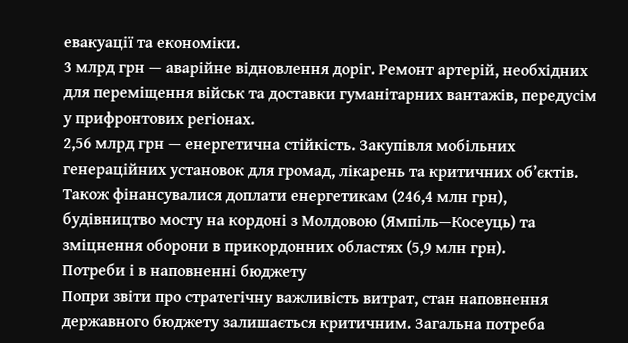евакуації та економіки.
3 млрд грн — аварійне відновлення доріг. Ремонт артерій, необхідних для переміщення військ та доставки гуманітарних вантажів, передусім у прифронтових регіонах.
2,56 млрд грн — енергетична стійкість. Закупівля мобільних генераційних установок для громад, лікарень та критичних об’єктів.
Також фінансувалися доплати енергетикам (246,4 млн грн), будівництво мосту на кордоні з Молдовою (Ямпіль—Косеуць) та зміцнення оборони в прикордонних областях (5,9 млн грн).
Потреби і в наповненні бюджету
Попри звіти про стратегічну важливість витрат, стан наповнення державного бюджету залишається критичним. Загальна потреба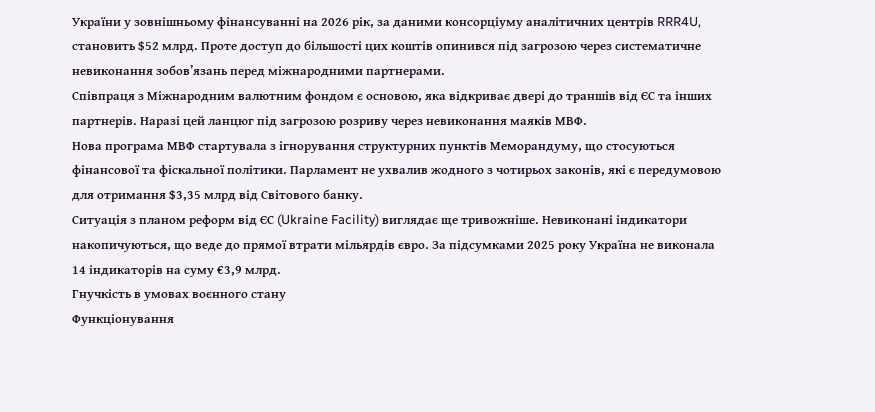України у зовнішньому фінансуванні на 2026 рік, за даними консорціуму аналітичних центрів RRR4U, становить $52 млрд. Проте доступ до більшості цих коштів опинився під загрозою через систематичне невиконання зобов’язань перед міжнародними партнерами.
Співпраця з Міжнародним валютним фондом є основою, яка відкриває двері до траншів від ЄС та інших партнерів. Наразі цей ланцюг під загрозою розриву через невиконання маяків МВФ.
Нова програма МВФ стартувала з ігнорування структурних пунктів Меморандуму, що стосуються фінансової та фіскальної політики. Парламент не ухвалив жодного з чотирьох законів, які є передумовою для отримання $3,35 млрд від Світового банку.
Ситуація з планом реформ від ЄС (Ukraine Facility) виглядає ще тривожніше. Невиконані індикатори накопичуються, що веде до прямої втрати мільярдів євро. За підсумками 2025 року Україна не виконала 14 індикаторів на суму €3,9 млрд.
Гнучкість в умовах воєнного стану
Функціонування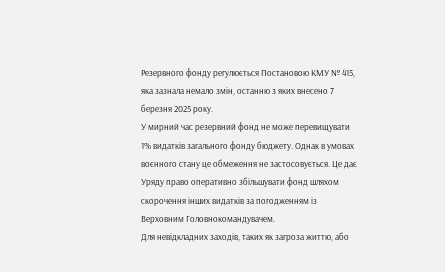Резервного фонду регулюється Постановою КМУ № 415, яка зазнала немало змін, останню з яких внесено 7 березня 2025 року.
У мирний час резервний фонд не може перевищувати 1% видатків загального фонду бюджету. Однак в умовах воєнного стану це обмеження не застосовується. Це дає Уряду право оперативно збільшувати фонд шляхом скорочення інших видатків за погодженням із Верховним Головнокомандувачем.
Для невідкладних заходів, таких як загроза життю, або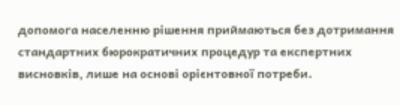допомога населенню рішення приймаються без дотримання стандартних бюрократичних процедур та експертних висновків, лише на основі орієнтовної потреби.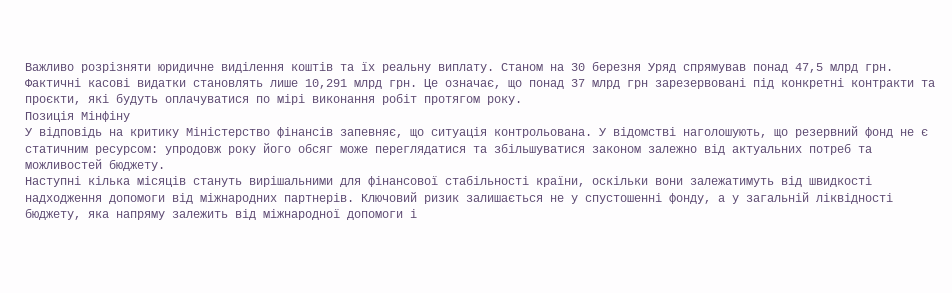Важливо розрізняти юридичне виділення коштів та їх реальну виплату. Станом на 30 березня Уряд спрямував понад 47,5 млрд грн. Фактичні касові видатки становлять лише 10,291 млрд грн. Це означає, що понад 37 млрд грн зарезервовані під конкретні контракти та проєкти, які будуть оплачуватися по мірі виконання робіт протягом року.
Позиція Мінфіну
У відповідь на критику Міністерство фінансів запевняє, що ситуація контрольована. У відомстві наголошують, що резервний фонд не є статичним ресурсом: упродовж року його обсяг може переглядатися та збільшуватися законом залежно від актуальних потреб та можливостей бюджету.
Наступні кілька місяців стануть вирішальними для фінансової стабільності країни, оскільки вони залежатимуть від швидкості надходження допомоги від міжнародних партнерів. Ключовий ризик залишається не у спустошенні фонду, а у загальній ліквідності бюджету, яка напряму залежить від міжнародної допомоги і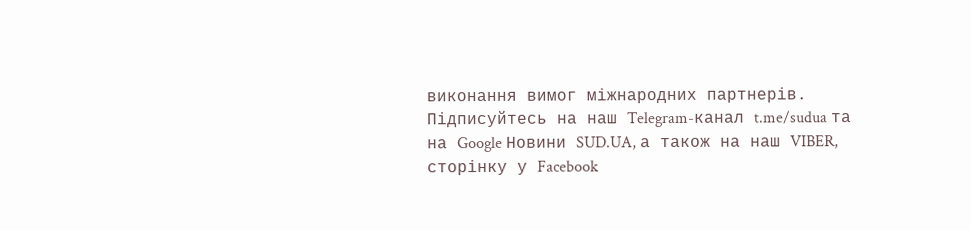виконання вимог міжнародних партнерів.
Підписуйтесь на наш Telegram-канал t.me/sudua та на Google Новини SUD.UA, а також на наш VIBER, сторінку у Facebook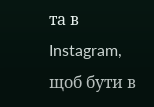та в Instagram, щоб бути в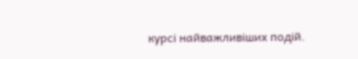курсі найважливіших подій.